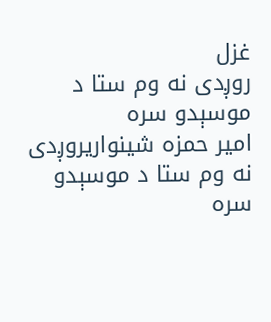غزل
روږدی نه وم ستا د موسېدو سره
امیر حمزه شینواریروږدی نه وم ستا د موسېدو سره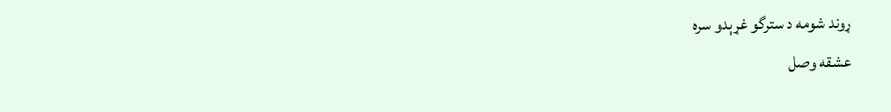ړوند شومه د سترگو غړېدو سره
عشقه وصل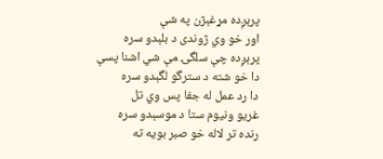پرېږده مړغېژن په شې
اور خو وي ژوندی د بلېدو سره
پرېږده چې سلگۍ مې شي اشنا پسې
دا خو شته د سترگو لگېدو سره
دا رد عمل له جفا پس وي تل
غريو ونيوم ستا د موسېدو سره
رنده تر لاله خو صبر بويه ته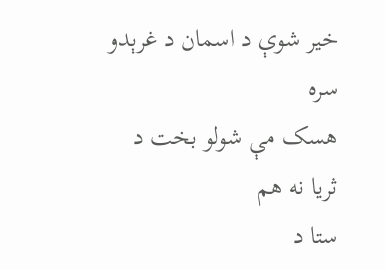خير شوې د اسمان د غرېدو سره
هسک مې شولو بخت د ثريا نه هم
ستا د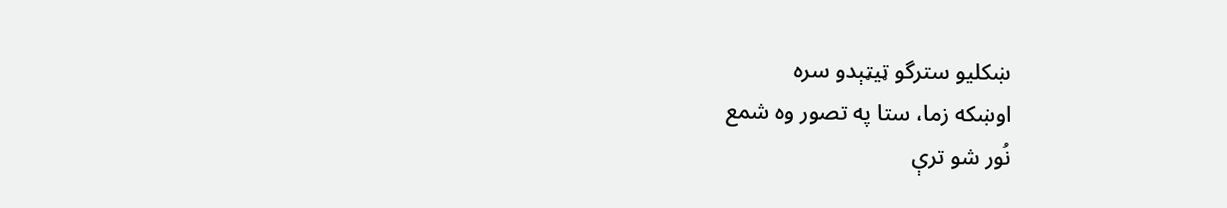ښکليو سترگو ټيټېدو سره
اوښکه زما، ستا په تصور وه شمع
نُور شو ترې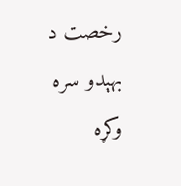رخصت د بهېدو سره
وکړه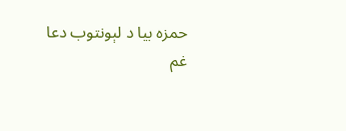حمزه بيا د لېونتوب دعا
غم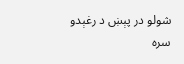شولو در پېښ د رغېدو سره